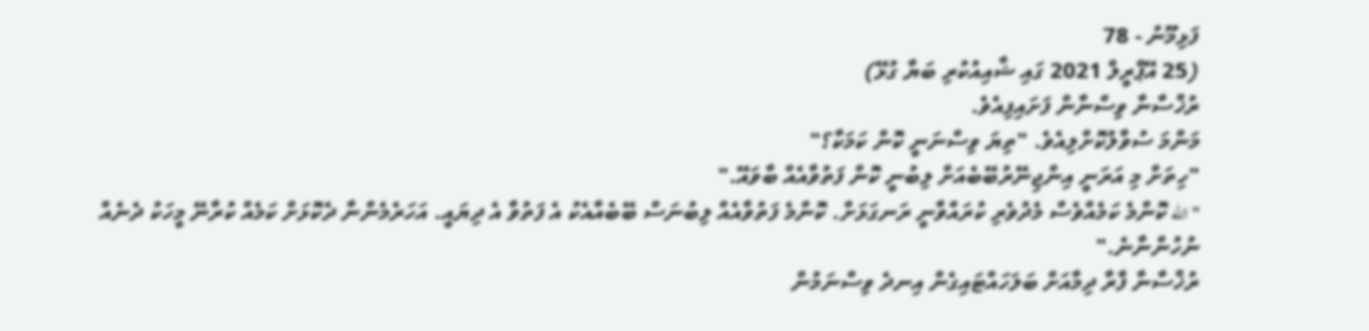ފަޅިމޫނު - 78
(25 އޭޕްރީލް 2021 ގައި ޝާއިއުކުރި ބަޔާ ގުޅޭ)
ރުޚްސާނާ ވިސްނާން ފަށައިފިއެވެ.
މަންމަ ސުވާލުކޮށްލިއެވެ. "ތިޔަ ވިސްނަނީ ކޮން ކަމަކާ؟"
"ހިތަށް މި އަރަނީ އިންޖިނޭރުބޭބެއަށް ލިބުނީ ކޮން ފަތުވާއެއް ބާވައޭ."
"الله ކޮންމެ ކަމެއްވެސް މެދުވެރި ކުރައްވާނީ ރަނގަޅަށް. ކޮންމެ ފަތުވާއެއް ލިބުނަސް ބޭބެއާއެކު އެ ފަތުވާ އެ ދިޔައީ. އަހަރެމެންނާ ދެކޮޅަށް ކަމެއް ކުރާނޭ މީހަކު ދެނެއް ނުހުންނާނެ."
ރުޚްސާނާ ފާރާ ދިމާއަށް ބަލަހައްޓައިގެން އިނދެ ވިސްނަމުން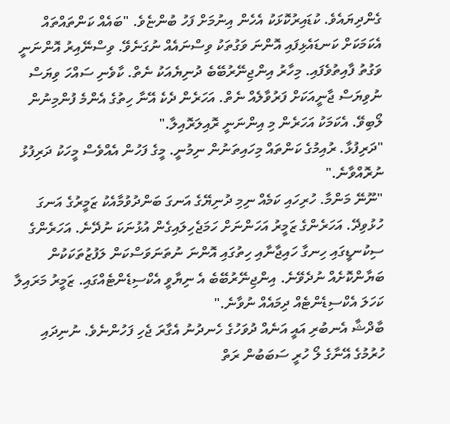ގެންދިޔައެވެ. ކުޑައިރުކޮޅަކު އެހެން އިނުމަށް ފަހު ބުންޏެވެ. "ބައެއް ކަންތައްތައް އެކަމަކަށް ކަނޑައެޅިފައި އޮންނަ ވަގުތަކު ވިސްނައެއް ނުގަނެވޭ. ވިސްނޭއިރު އޮންނަނީ ވަގުތު ފާއިތުވެފައި. މިހާރު އިންޖިނޭރުބޭބެ ދުނިޔެއަކު ނެތް. ކާވެނި ސައްހަ ވިޔަސް ނުވިޔަސް ޖާނީއަކަށް ފަރުވާލެއް ނެތް. އަހަރެން ދެކެ އޭނާ ހިތުގެ އެންމެ ފުންމިނުން ލޯބިވޭ. އެކަމަކު އަހަރެން މި އިންނަނީ ރޮއިލަރޮއިލާ."
"ދަރިފުޅާ. ރުއިމުގެ ކަންތައް މިހައިތަނުން ނިމުނީ. މީގެ ފަހުން އެއްވެސް މީހަކު ދަރިފުޅު ނުރޮއްވާނެ."
"ނޫނޭ މަންމާ. ހުރިހައި ކަމެއް ނިމި ދުނިޔޭގެ އަނގަ ބަންދުވުމާއެކު ޒަމީރުގެ އަނގަ ހުޅުވިދޭ. އަހަރެންގެ ޒަމީރު އަހަންނަށް ހަމަޖެހިލައިގެން އުޅުނަކަ ނުދޭނެ. އަހަރެންގެ ސިކުނޑީގައި ހިނގާ ހައިޖާނާއި ހިތުގައި އޮންނަ ނުތަނަވަސްކަން ލަފުޒުތަކަކުން ބަޔާންކޮށެއް ނުދެވޭނެ. އިންޖިނޭރުބޭބެ އެ ނިޔާވީ އެކްސިޑެންޓެއްގައި. ޒަމީރު މަރައިލާ ކަހަލަ އެކްސިޑެންޓެއް ދިމައެއް ނުވާނެ."
ބާދްޝާ އެނބުރި އައީ އަނެއް ދުވަހުގެ ހެނދުނު އެގާރަ ޖެހި ފަހުންނެވެ. ނުނިދައި ހުރުމުގެ އޭނާގެ ލޯ ހުރީ ސަބަބުން ރަތް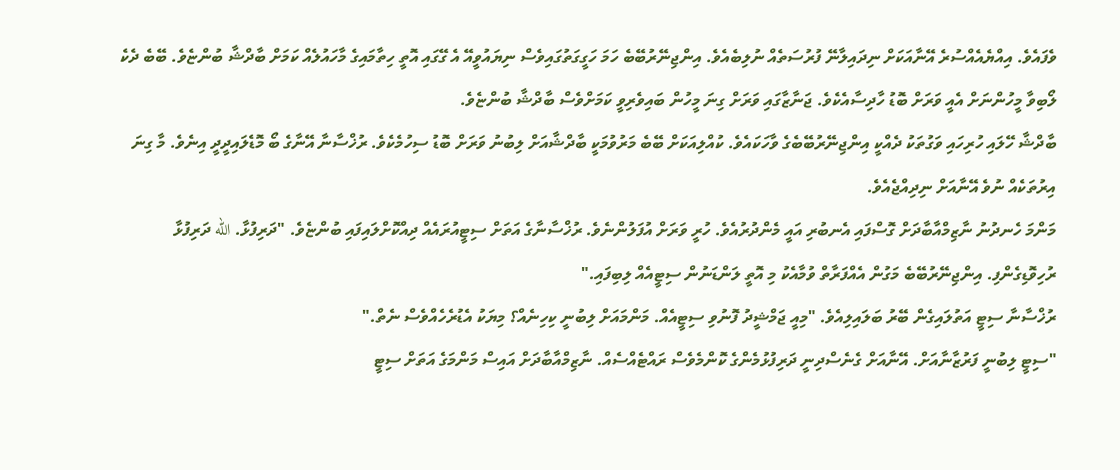ވެފައެވެ. އިއްޔެއެއްސުރެ އޭނާއަކަށް ނިދައިލާނޭ ފުރުސަތެއް ނުލިބެއެވެ. އިންޖިނޭރުބޭބެ ހަމަ ހަގީގަތުގައިވެސް ނިޔައުވީއޭ އެ ގޭގައި އޮތީ ހިތާމައިގެ މާހައުލެއް ކަމަށް ބާދްޝާ ބުންޏެވެ. ބޭބެ ދެކެ ލޯބިވާ މީހުންނަށް އެއީ ވަރަށް ބޮޑު ހާދިސާއެކެވެ. ޖަނާޒާގައި ވަރަށް ގިނަ މީހުން ބައިވެރިވީ ކަމަށްވެސް ބާދްޝާ ބުންޏެވެ.
ބާދްޝާ ހޭލައި ހުރިހައި ވަގުތަކު ދެއްކީ އިންޖިނޭރުބޭބެގެ ވާހަކައެވެ. ކުއްލިއަކަށް ބޭބެ މަރުވުމަކީ ބާދްޝާއަށް ލިބުނު ވަރަށް ބޮޑު ސިހުމެކެވެ. ރުޚްސާނާ އޭނާގެ ބޯ މޮޑެލައިދީދީ އިނެވެ. މާ ގިނަ އިރުތަކެއް ނުވެ އޭނާއަށް ނިދިއްޖެއެވެ.
މަންމަ ހެނދުނު ނާޒިމްއާބާދަށް ގޮސްފައި އެނބުރި އައީ މެންދުރުއެވެ. ހުރީ ވަރަށް އުފަލުންނެވެ. ރުޚްސާނާގެ އަތަށް ސިޓީއުރައެއް ދިއްކޮށްލައިފައި ބުންޏެވެ. "ދަރިފުޅާ. الله ދަރިފުޅާ ރުހިވޮޑިގެންފި. އިންޖިނޭރުބޭބެ މަގުން އެއްފަރާތް ވުމާއެކު މި އޮތީ ލަންޑަނުން ސިޓީއެއް ލިބިފައި."
ރުޚްސާނާ ސިޓީ އަތުލައިގެން ބޭރު ބަލައިލިއެވެ. "މިއީ ޖަމްޝީދު ފޮނުވި ސިޓީއެއް. މަންމައަށް ލިބުނީ ކިހިނެއް؟ މިޔަކު އެޑުރެހެއްވެސް ނެތް."
"ސިޓީ ލިބުނީ ފަރުޒާނާއަށް. އޭނާއަށް ގެނެސްދިނީ ދަރިފުޅުމެންގެ ކޮންމެވެސް ރައްޓެއްސެއް. ނާޒިމްއާބާދަށް އައިސް މަންމަގެ އަތަށް ސިޓީ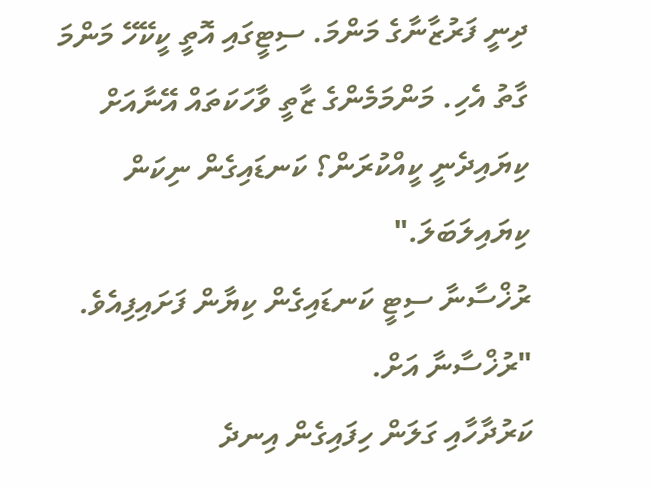ދިނީ ފަރުޒާނާގެ މަންމަ. ސިޓީގައި އޮތީ ކީކޭހޭ މަންމަ ގާތު އެހި. މަންމަމެންގެ ޒާތީ ވާހަކަތައް އޭނާއަށް ކިޔައިދެނީ ކީއްކުރަން؟ ކަނޑައިގެން ނިކަން ކިޔައިލަބަލަ."
ރުޚްސާނާ ސިޓީ ކަނޑައިގެން ކިޔާން ފަށައިފިއެވެ.
"ރުޚްސާނާ އަށް.
ކަރުދާހާއި ގަލަން ހިފައިގެން އިނދެ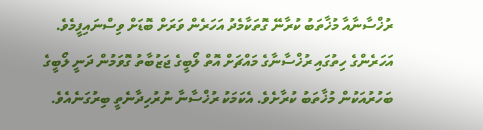ރުޚްސާނާއާ މުޚާތަބު ކުރާނޭ ގޮތަކާމެދު އަހަރެން ވަރަށް ބޮޑަށް ވިސްނައިފީމެވެ. އަހަރެންގެ ހިތުގައި ރުޚްސާނާގެ މައްޗަށް އޮތް ލޯބީގެ ޖަޒުބާތު ގޮވަމުން ދަނީ ލޯބީގެ ބަހުރުއަކުން މުޚާތަބު ކުރާށެވެ. އެކަމަކު ރުޚްސާނާ ނުރުހިދާނެތީ ބިރުގަނެއެވެ.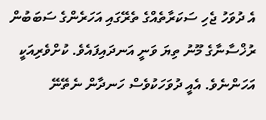އެ ދުވަހު ޖެހި ސަކަރާތެއްގެ ތެރޭގައި އަހަރެންގެ ސަބަބުން ރުޚްސާނާގެ މޫނު ތިޔަ ވަނީ އަނދައިފައެވެ. ކުށްވެރިއަކީ އަހަންނެވެ. އެއީ ދުވަހަކުވެސް ހަނދާން ނެތޭނޭ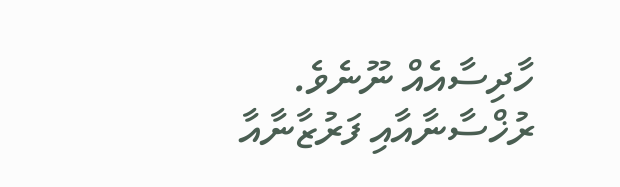ހާދިސާއެއް ނޫނެވެ.
ރުޚްސާނާއާއި ފަރުޒާނާއާ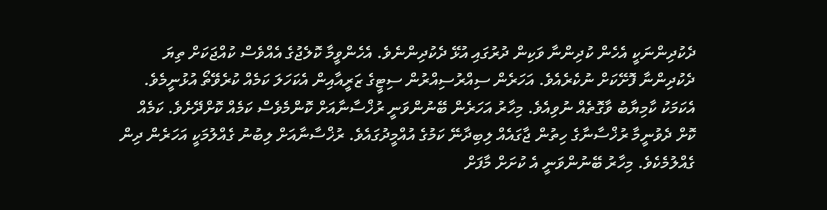ދެކުދިންނަކީ އެހެން ކުދިންނާ ވަކިން ދުރުގައި އުޅޭ ދެކުދިންނެވެ. އެހެންވީމާ ކޮލެޖުގެ އެއްވެސް ކުއްޖަކަށް ތިޔަ ދެކުދިންނާ ފޮށޭކަށް ނުކެރެއެވެ. އަހަރެން ސިއްރުސިއްރުން ސިޓީގެ ޒަރީއާއިން އެކަހަލަ ކަމެއް ކުރެވޭތޯ އުޅުނީމެވެ. އެކަމަކު ކާމިޔާބު ވާގޮތެއް ނުވިއެވެ. މިހާރު އަހަރެން ބޭނުންވަނީ ރުޚްސާނާއަށް ކޮންމެވެސް ކަމެއް ކޮށްދޭށެވެ. ކަމެއް ކޮށް ދެވުނީމާ ރުޚްސާނާގެ ހިތުން ޖާގައެއް ލިބިދާނޭ ކަމުގެ އުއްމީދުގައެވެ. ރުޚްސާނާއަށް ލިބުނު ގެއްލުމަކީ އަހަރެން ދިން ގެއްލުމެކެވެ. މިހާރު ބޭނުންވަނީ އެ ކުށަށް މާފަށް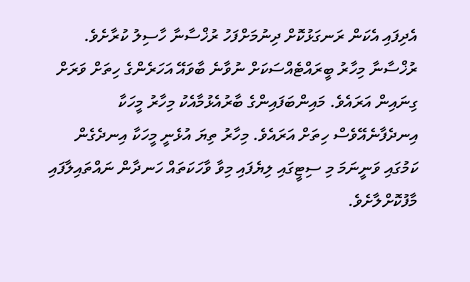އެދިފައި އެކަން ރަނގަޅުކޮށް ދިނުމަށްފަހު ރުޚްސާނާ ހާސިލު ކުރާށެވެ. ރުޚްސާނާ މިހާރު ބީރައްޓެއްސަކަށް ނުވާނެ ބާވައޭ އަހަރެންގެ ހިތަށް ވަރަށް ގިނައިން އަރައެވެ. މައިންބަފައިންގެ ބާރުއެޅުމާއެކު މިހާރު މީހަކާ އިނދެފާނެއޭވެސް ހިތަށް އަރައެވެ. މިހާރު ތިޔަ އުޅެނީ މީހަކާ އިނދެގެން ކަމުގައި ވަނީނަމަ މި ސިޓީގައި ލިޔެފައި މިވާ ވާހަކަތައް ހަނދާން ނައްތައިލާފައި މާފުކޮށްލާށެވެ.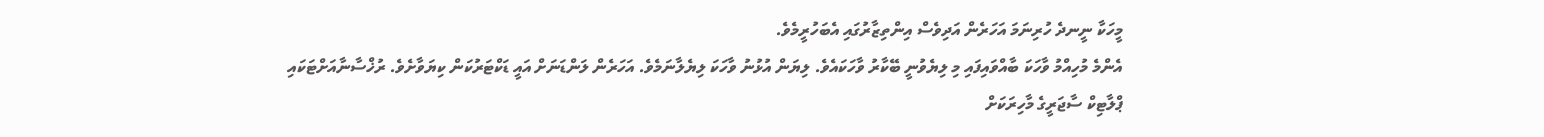މީހަކާ ނީނދެ ހުރިނަމަ އަހަރެން އަދިވެސް އިންތިޒާރުގައި އެބަހުރީމެވެ.
އެންމެ މުހިއްމު ވާހަކަ ބާއްވައިފައި މި ލިޔެވުނީ ބޭކާރު ވާހަކައެވެ. ލިޔަން އުޅުނު ވާހަކަ ލިޔެލާނަމެވެ. އަހަރެން ލަންޑަނަށް އައީ ޑަކްޓަރުކަން ކިޔަވާށެވެ. ރުޚްސާނާއަށްޓަކައި ޕްލާޓިކް ސާޖަރީގެ މާހިރަކަށް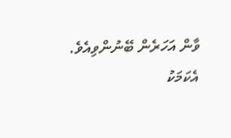ވާން އަހަރެން ބޭނުންވިއެވެ. އެކަމަކު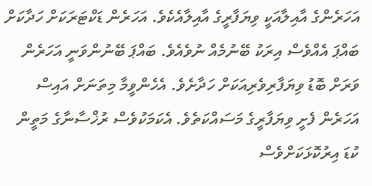އަހަރެންގެ އާއިލާއަކީ ވިޔަފާރީގެ އާއިލާއެކެވެ. އަހަރެން ޑަކްޓަރަކަށް ހަދާކަށް ބައްޕަ އެއްވެސް އިރަކު ބޭނުމެއް ނުވެއެވެ. ބައްޕަ ބޭނުންވަނީ އަހަރެން ވަރަށް ބޮޑު ވިޔަފާރިވެރިއަކަށް ހަދާށެވެ. އެހެންވީމާ މިތަނަށް އައިސް އަހަރެން ފެށީ ވިޔަފާރީގެ މަސައްކަތެވެ. އެކަމަކުވެސް ރުޚްސާނާގެ މަތީން ކުޑަ އިރުކޮޅަކަށްވެސް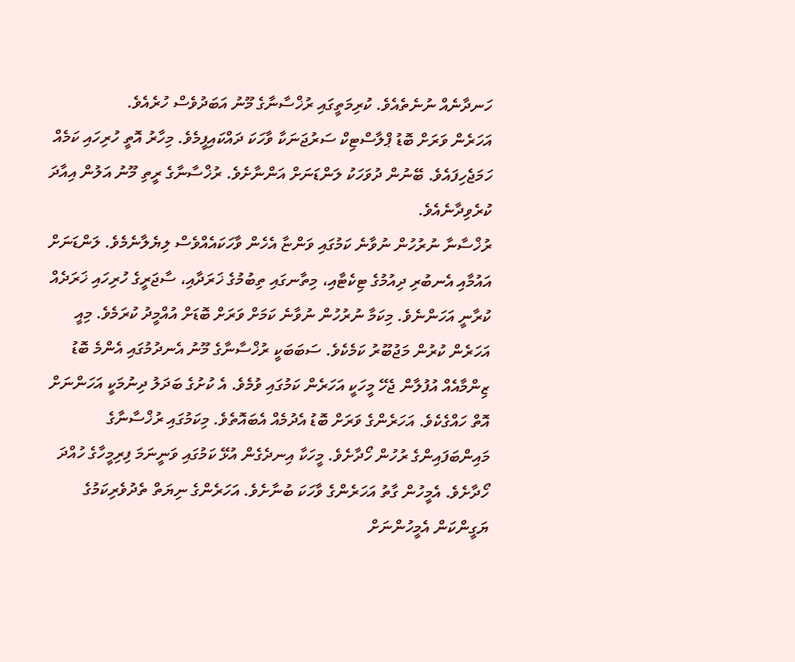ހަނދާނެއް ނުނެތެއެވެ. ކުރިމަތީގައި ރުޚްސާނާގެ މޫނު އަބަދުވެސް ހުރެއެވެ.
އަހަރެން ވަރަށް ބޮޑު ޕްލާސްޓިކް ސަރުޖަނަކާ ވާހަކަ ދައްކައިފީމެވެ. މިހާރު އޮތީ ހުރިހައި ކަމެއް ހަމަޖެހިފައެވެ. ބޭނުން ދުވަހަކު ލަންޑަނަށް އަންނާށެވެ. ރުޚްސާނާގެ ރީތި މޫނު އަލުން އިއާދަ ކުރެވިދާނެއެވެ.
ރުޚްސާނާ ނުރުހުން ނުވާނެ ކަމުގައި ވަންޏާ އެހެން ވާހަކައެއްވެސް ލިޔެލާނެމެވެ. ލަންޑަނަށް އައުމާއި އެނބުރި ދިއުމުގެ ޓިކެޓާއި، މިތާނގައި ތިބުމުގެ ޚަރަދާއި، ސާޖަރީގެ ހުރިހައި ޚަރަދެއް ކުރާނީ އަހަންނެވެ. މިކަމާ ނުރުހުން ނުވާނެ ކަމަށް ވަރަށް ބޮޑަށް އުއްމީދު ކުރަމެވެ. މިއީ އަހަރެން ކުރުން މަޖުބޫރު ކަމެކެވެ. ސަބަބަކީ ރުޚްސާނާގެ މޫނު އެނދުމުގައި އެންމެ ބޮޑު ޒިންމާއެއް އުފުލާން ޖެހޭ މީހަކީ އަހަރެން ކަމުގައި ވުމެވެ. އެ ކުށުގެ ބަދަލު ދިނުމަކީ އަހަންނަށް އޮތް ހައްގެކެވެ. އަހަރެންގެ ވަރަށް ބޮޑު އެދުމެއް އެބައޮތެވެ. މިކަމުގައި ރުޚްސާނާގެ މައިންބަފައިންގެ ރުހުން ހޯދާށެވެ. މީހަކާ އިނދެގެން އުޅޭ ކަމުގައި ވަނީނަމަ ފިރިމީހާގެ ހުއްދަ ހޯދާށެވެ. އެމީހުން ގާތު އަހަރެންގެ ވާހަކަ ބުނާށެވެ. އަހަރެންގެ ނިޔަތް ތެދުވެރިކަމުގެ ޔަގީންކަން އެމީހުންނަށް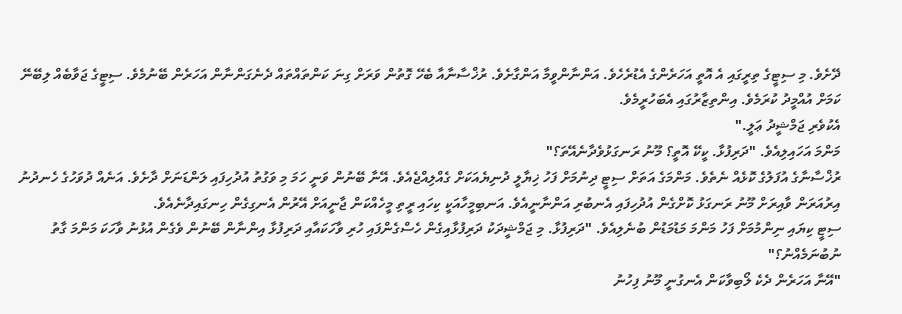ދޭށެވެ. މި ސިޓީގެ ތިރީގައި އެ އޮތީ އަހަރެންގެ އެޑުރެހެވެ. އަންނާންވީމާ އަންގާށެވެ. ރުޚްސާނާއާ ބެހޭ ގޮތުން ވަރަށް ގިނަ ކަންތައްތައް ދެނެގަންނާން އަހަރެން ބޭނުމެވެ. ސިޓީގެ ޖަވާބެއް ލިބޭނޭ ކަމަށް އުއްމީދު ކުރަމެވެ. އިންތިޒާރުގައި އެބަހުރީމެވެ.
އެކުވެރި ޖަމްޝީދު ޢަލީ."
މަންމަ އަހައިލިއެވެ. "ދަރިފުޅާ. ކީކޭ އޮތީ؟ މޫނު ރަނގަޅުވެދާނެއޭތަ؟"
ރުޚްސާނާގެ އުފަލުގެ ކޮޅެއް ނެތެވެ. މަންމަގެ އަތަށް ސިޓީ ދިނުމަށް ފަހު ޚިޔާލީ ދުނިޔެއަކަށް ގެއްލިއްޖެއެވެ. އޭނާ ބޭނުން ވަނީ ހަމަ މި ވަގުތު އުދުހިފައި ލަންޑަނަށް ދާށެވެ. އަނެއް ދުވަހުގެ ހެނދުނު އިރުއަރަން ވާއިރަށް މޫނު ރަނގަޅު ކޮށްގެން އުދުހިފައި އެނބުރި އަންނާނީއެވެ. އަނބިމީހާއަކީ ކިހައި ރީތި މީހެއްކަން ޖާނީއަށް އޭރުން އެނގިގެން ހިނގައިދާނެއެވެ.
ސިޓީ ކިޔައި ނިންމުމަށް ފަހު މަންމަ މަޑުމަޑުން ބުނެލިއެވެ. "ދަރިފުޅާ. މި ޖަމްޝީދަކު ދަރިފުޅާއިގެން ހެސްގެންފައި ހުރި ވާހަކައާއި ދަރިފުޅާ އިންނާން ބޭނުން ވެގެން އުޅުނު ވާހަކަ މަންމަ ގާތު ނުބުނަމެއްނު؟"
"އޭނާ އަހަރެން ދެކެ ލޯބިވާކަން އެނގުނީ މޫނު ފިހުނު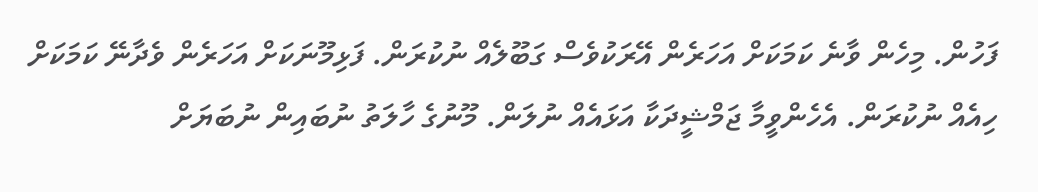ފަހުން. މިހެން ވާނެ ކަމަކަށް އަހަރެން އޭރަކުވެސް ގަބޫލެއް ނުކުރަން. ފަޅިމޫނަކަށް އަހަރެން ވެދާނޭ ކަމަކަށް ހިއެއް ނުކުރަން. އެހެންވީމާ ޖަމްޝީދަކާ އަޅައެއް ނުލަން. މޫނުގެ ހާލަތު ނުބައިން ނުބަޔަށް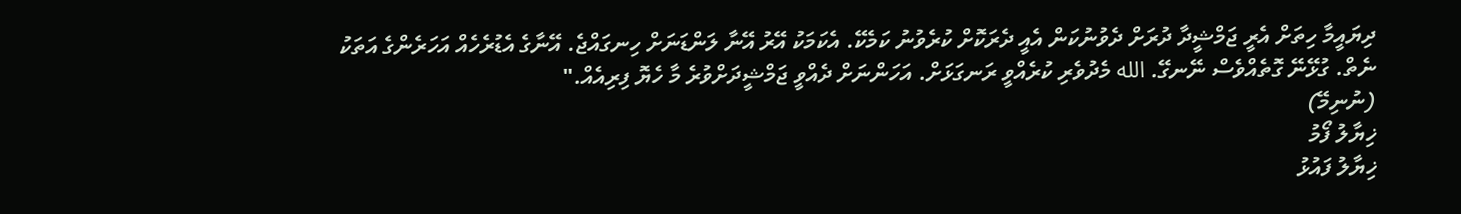ދިޔައީމާ ހިތަށް އެރީ ޖަމްޝީދާ ދުރަށް ދެވުނުކަން އެއީ ދެރަކޮށް ކުރެވުނު ކަމެކޭ. އެކަމަކު އޭރު އޭނާ ލަންޑަނަށް ހިނގައްޖެ. އޭނާގެ އެޑުރެހެއް އަހަރެންގެ އަތަކު ނެތް. ގުޅޭނޭ ގޮތެއްވެސް ނޭނގޭ. الله މެދުވެރި ކުރެއްވީ ރަނގަޅަށް. އަހަންނަށް ދެއްވީ ޖަމްޝީދަށްވުރެ މާ ހެޔޮ ފިރިއެއް."
(ނުނިމޭ)
ޚިޔާލު ފޯމު
ޚިޔާލު ފައުޅު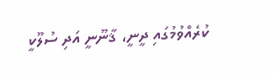ކުރެއްވުމުގައި ދީނީ، ޤާނޫނީ އަދި ސުލޫކީ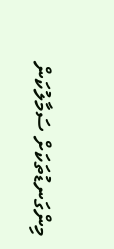މިންގަނޑުތަކަށް ސަމާލުކަން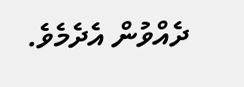ދެއްވުން އެދެމެވެ.